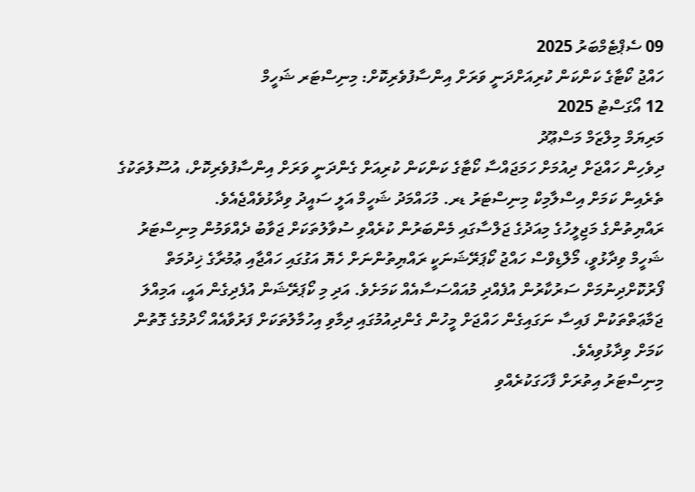09 ސެޕްޓެމްބަރު 2025
ހައްޖު ކޯޓާގެ ކަންކަން ކުރިއަށްދަނީ ވަރަށް އިންސާފުވެރިކޮށް: މިނިސްޓަރ ޝަހީމް
12 އޯގަސްޓު 2025
މަރިޔަމް މިލްޒަމް މަސްޢޫދު
ދިވެހިން ހައްޖަށް ދިއުމަށް ހަމަޖައްސާ ކޯޓާގެ ކަންކަން ކުރިއަށް ގެންދަނީ ވަރަށް އިންސާފުވެރިކޮށް، އުސޫލުތަކުގެ ތެރެއިން ކަމަށް އިސްލާމިކް މިނިސްޓަރު ޑރ. މުހައްމަދު ޝަހީމް އަލީ ސައީދު ވިދާޅުވެއްޖެއެވެ.
ރައްޔިތުންގެ މަޖިލީހުގެ މިއަދުގެ ޖަލްސާގައި މެންބަރުން ކުރެއްވި ސުވާލުތަކަށް ޖަވާބު ދެއްވަމުން މިނިސްޓަރު ޝަހީމް ވިދާޅުވީ، މޯލްޑިވްސް ހައްޖު ކޯޕަރޭޝަނަކީ ރައްޔިތުންނަށް ހެޔޮ އަގުގައި ހައްޖާއި ޢުމުރާގެ ޚިދުމަތް ފޯރުކޮށްދިނުމަށް ސަރުކާރުން އުފެއްދި މުއައްސަސާއެއް ކަމަށެވެ. އަދި މި ކޯޕަރޭޝަން އުފެދިގެން އައީ، އަމިއްލަ ޖަމާޢަތްތަކުން ފައިސާ ނަގައިގެން ހައްޖަށް މީހުން ގެންދިއުމުގައި ދިމާވި އިހުމާލުތަކަށް ފަރުވާއެއް ހޯދުމުގެ ގޮތުން ކަމަށް ވިދާޅުވިއެވެ.
މިނިސްޓަރު އިތުރަށް ފާހަގަކުރެއްވި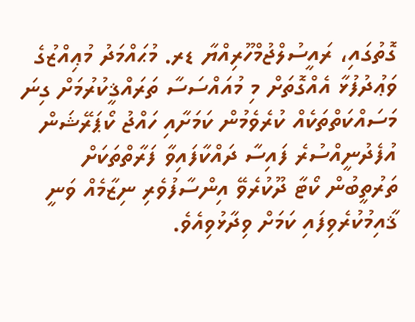ގޮތުގައި، ރައީސުލްޖުމްހޫރިއްޔާ ޑރ. މުޙައްމަދު މުޢިއްޒުގެ ވަޢުދުފުޅާ އެއްގޮތަށް މި މުއައްސަސާ ތަރައްޤީކުރުމަށް ގިނަ މަސައްކަތްތަކެއް ކުރެވެމުން ކަމަށާއި ހައްޖު ކޯޕަރޭޝަން އުފެދުނީއްސުރެ ފައިސާ ދައްކާފައިވާ ފަރާތްތަކަށް ތަރުތީބުން ކޯޓާ ދޫކުރެވޭ އިންސާފުވެރި ނިޒާމެއް ވަނީ ޤާއިމުކުރެވިފައި ކަމަށް ވިދާޅުވިއެވެ.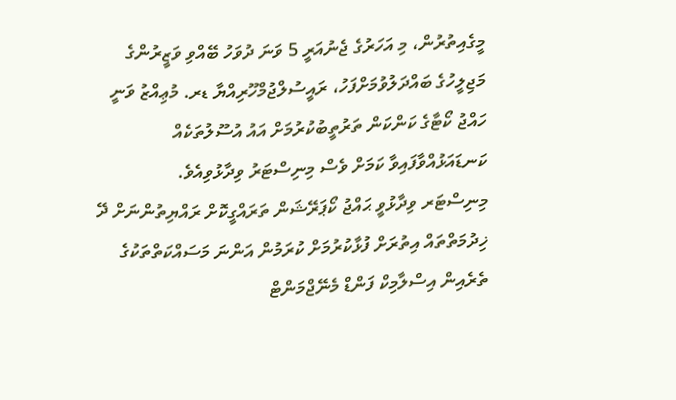މީގެއިތުރުން، މި އަހަރުގެ ޖެނުއަރީ 5 ވަނަ ދުވަހު ބޭއްވި ވަޒީރުންގެ މަޖިލީހުގެ ބައްދަލުވުމަށްފަހު، ރައީސުލްޖުމްހޫރިއްޔާ ޑރ. މުޢިއްޒު ވަނީ ހައްޖު ކޯޓާގެ ކަންކަން ތަރުތީބުކުރުމަށް އައު އުސޫލުތަކެއް ކަނޑައަޅުއްވާފައިވާ ކަމަށް ވެސް މިނިސްޓަރު ވިދާޅުވިއެވެ.
މިނިސްޓަރ ވިދާޅުވީ ޙައްޖު ކޯޕަރޭޝަން ތަރައްގީކޮށް ރައްޔިތުންނަށް ދޭ ޚިދުމަތްތައް އިތުރަށް ފުޅާކުރުމަށް ކުރަމުން އަންނަ މަސައްކަތްތަކުގެ ތެރެއިން އިސްލާމިކް ފަންޑް މެނޭޖްމަންޓް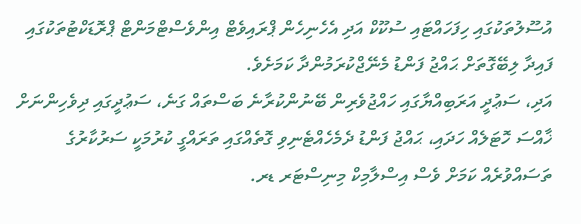އުސޫލުތަކުގައި ހިފަހައްޓައި ސުކޫކް އަދި އެހެނިހެން ޕްރައިވެޓް އިންވެސްޓްމަންޓް ޕްރޮޑަކްޓުތަކުގައި ފައިދާ ލިބޭގޮތަށް ޙައްޖު ފަންޑު މެނޭޖްކުރަމުންދާ ކަމަށެވެ.
އަދި، ސަޢުދީ އަރަބިއްޔާގައި ހައްޖުވެރިން ބޭނުންކުރާނެ ބަސްތައް ގަނެ، ސަޢުދީގައި ދިވެހިންނަށް ޚާއްސަ ހޮޓަލެއް ހަދައި، ޙައްޖު ފަންޑު ދެމެހެއްޓެނިވި ގޮތެއްގައި ތަރައްގީ ކުރުމަކީ ސަރުކާރުގެ ތަސައްވުރެއް ކަމަށް ވެސް އިސްލާމިކް މިނިސްޓަރ ޑރ.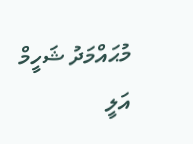މުޙައްމަދު ޝަހީމް އަލީ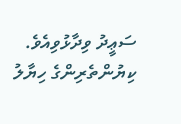ސަޢީދު ވިދާޅުވިއެވެ.
ކިޔުންތެރިންގެ ހިޔާލު